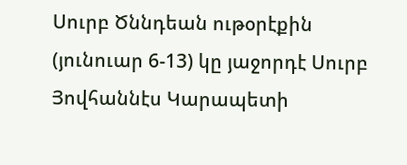Սուրբ Ծննդեան ութօրէքին (յունուար 6-13) կը յաջորդէ Սուրբ Յովհաննէս Կարապետի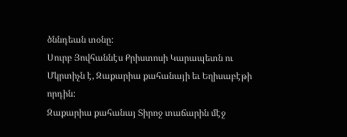ծննդեան տօնը:
Սուրբ Յովհաննէս Քրիստոսի Կարապետն ու Մկրտիչն է, Զաքարիա քահանայի եւ Եղիսաբէթի որդին:
Զաքարիա քահանայ Տիրոջ տաճարին մէջ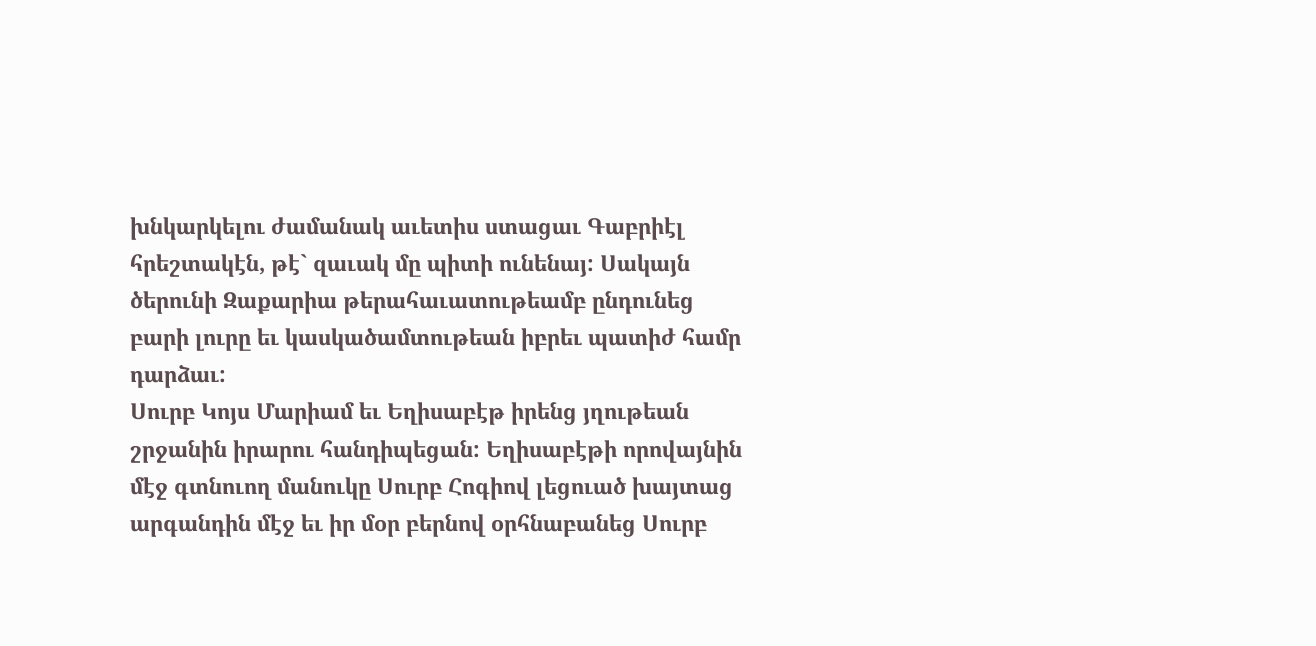խնկարկելու ժամանակ աւետիս ստացաւ Գաբրիէլ հրեշտակէն, թէ` զաւակ մը պիտի ունենայ: Սակայն ծերունի Զաքարիա թերահաւատութեամբ ընդունեց բարի լուրը եւ կասկածամտութեան իբրեւ պատիժ համր դարձաւ:
Սուրբ Կոյս Մարիամ եւ Եղիսաբէթ իրենց յղութեան շրջանին իրարու հանդիպեցան: Եղիսաբէթի որովայնին մէջ գտնուող մանուկը Սուրբ Հոգիով լեցուած խայտաց արգանդին մէջ եւ իր մօր բերնով օրհնաբանեց Սուրբ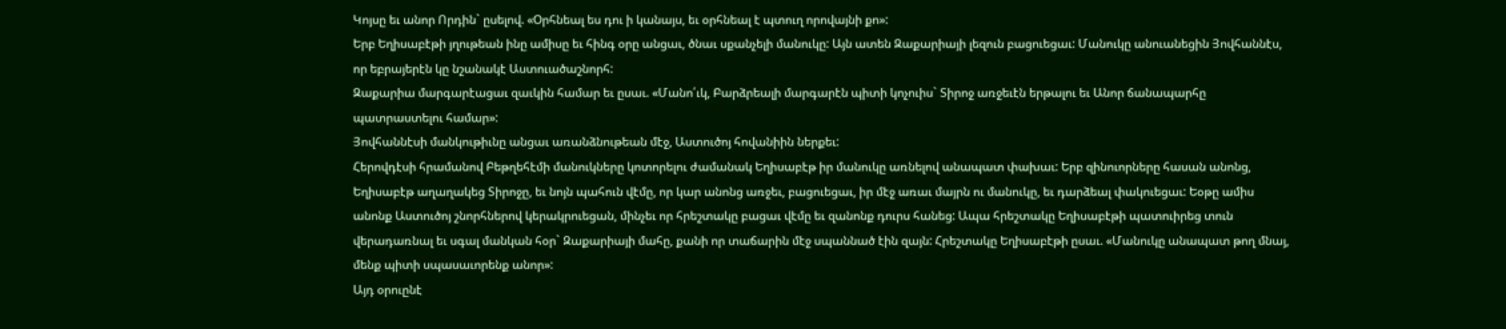Կոյսը եւ անոր Որդին` ըսելով. «Օրհնեալ ես դու ի կանայս, եւ օրհնեալ է պտուղ որովայնի քո»:
Երբ Եղիսաբէթի յղութեան ինը ամիսը եւ հինգ օրը անցաւ, ծնաւ սքանչելի մանուկը: Այն ատեն Զաքարիայի լեզուն բացուեցաւ: Մանուկը անուանեցին Յովհաննէս, որ եբրայերէն կը նշանակէ Աստուածաշնորհ:
Զաքարիա մարգարէացաւ զաւկին համար եւ ըսաւ. «Մանո՛ւկ, Բարձրեալի մարգարէն պիտի կոչուիս` Տիրոջ առջեւէն երթալու եւ Անոր ճանապարհը պատրաստելու համար»:
Յովհաննէսի մանկութիւնը անցաւ առանձնութեան մէջ, Աստուծոյ հովանիին ներքեւ:
Հերովդէսի հրամանով Բեթղեհէմի մանուկները կոտորելու ժամանակ Եղիսաբէթ իր մանուկը առնելով անապատ փախաւ: Երբ զինուորները հասան անոնց, Եղիսաբէթ աղաղակեց Տիրոջը, եւ նոյն պահուն վէմը, որ կար անոնց առջեւ, բացուեցաւ, իր մէջ առաւ մայրն ու մանուկը, եւ դարձեալ փակուեցաւ: Եօթը ամիս անոնք Աստուծոյ շնորհներով կերակրուեցան, մինչեւ որ հրեշտակը բացաւ վէմը եւ զանոնք դուրս հանեց: Ապա հրեշտակը Եղիսաբէթի պատուիրեց տուն վերադառնալ եւ սգալ մանկան հօր` Զաքարիայի մահը, քանի որ տաճարին մէջ սպաննած էին զայն: Հրեշտակը Եղիսաբէթի ըսաւ. «Մանուկը անապատ թող մնայ, մենք պիտի սպասաւորենք անոր»:
Այդ օրուընէ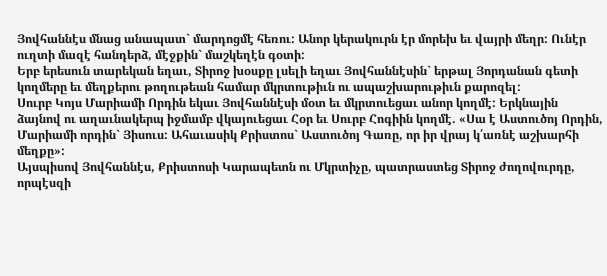Յովհաննէս մնաց անապատ` մարդոցմէ հեռու: Անոր կերակուրն էր մորեխ եւ վայրի մեղր: Ունէր ուղտի մազէ հանդերձ, մէջքին` մաշկեղէն գօտի:
Երբ երեսուն տարեկան եղաւ, Տիրոջ խօսքը լսելի եղաւ Յովհաննէսին` երթալ Յորդանան գետի կողմերը եւ մեղքերու թողութեան համար մկրտութիւն ու ապաշխարութիւն քարոզել:
Սուրբ Կոյս Մարիամի Որդին եկաւ Յովհաննէսի մօտ եւ մկրտուեցաւ անոր կողմէ: Երկնային ձայնով ու աղաւնակերպ իջմամբ վկայուեցաւ Հօր եւ Սուրբ Հոգիին կողմէ. «Սա է Աստուծոյ Որդին, Մարիամի որդին` Յիսուս: Ահաւասիկ Քրիստոս` Աստուծոյ Գառը, որ իր վրայ կ՛առնէ աշխարհի մեղքը»:
Այսպիսով Յովհաննէս, Քրիստոսի Կարապետն ու Մկրտիչը, պատրաստեց Տիրոջ ժողովուրդը, որպէսզի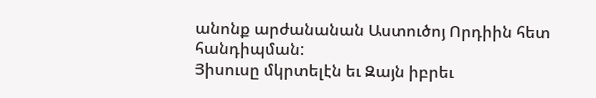անոնք արժանանան Աստուծոյ Որդիին հետ հանդիպման:
Յիսուսը մկրտելէն եւ Զայն իբրեւ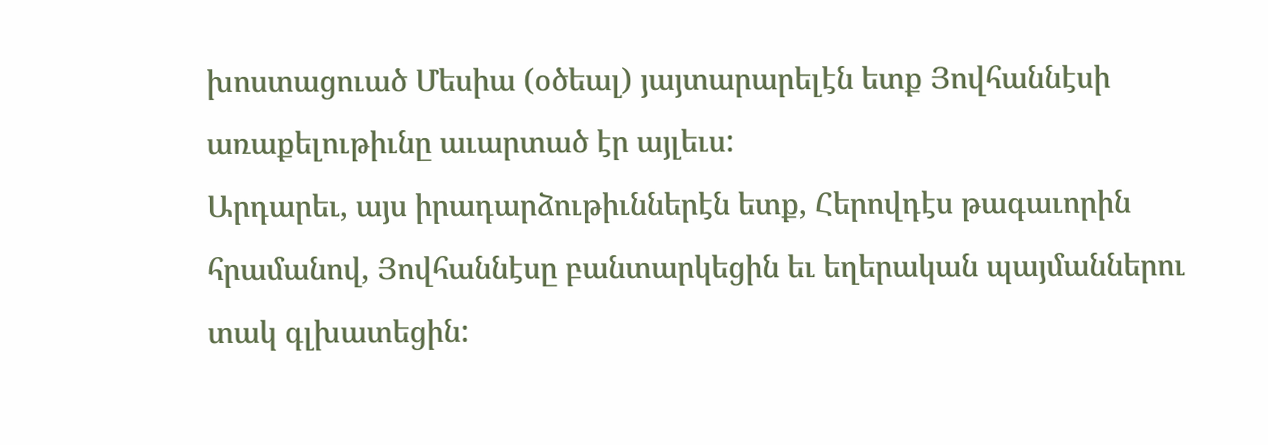խոստացուած Մեսիա (օծեալ) յայտարարելէն ետք Յովհաննէսի առաքելութիւնը աւարտած էր այլեւս:
Արդարեւ, այս իրադարձութիւններէն ետք, Հերովդէս թագաւորին հրամանով, Յովհաննէսը բանտարկեցին եւ եղերական պայմաններու տակ գլխատեցին: